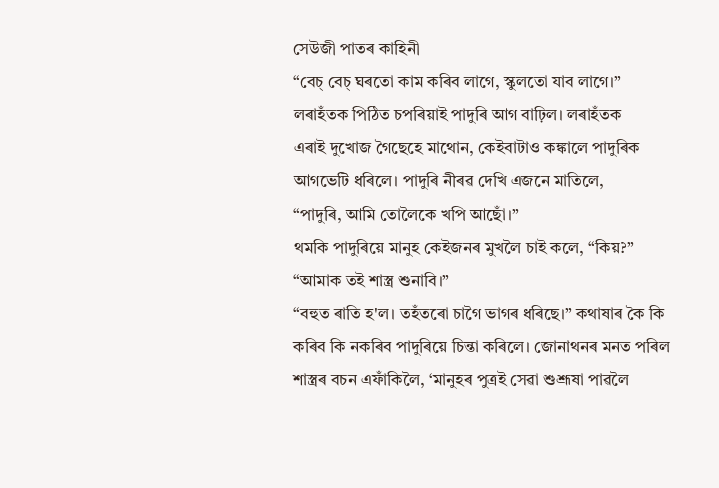সেউজী পাতৰ কাহিনী
“বেচ্ বেচ্ ঘৰতো কাম কৰিব লাগে, স্কুলতো যাব লাগে।”
লৰাহঁতক পিঠিত চপৰিয়াই পাদুৰি আগ বাঢ়িল। লৰাহঁতক
এৰাই দুখোজ গৈছেহে মাথোন, কেইবাটাও কঙ্কালে পাদুৰিক
আগভেটি ধৰিলে। পাদুৰি নীৰৱ দেখি এজনে মাতিলে,
“পাদুৰি, আমি তোলৈকে খপি আছোঁ।”
থমকি পাদুৰিয়ে মানুহ কেইজনৰ মুখলৈ চাই কলে, “কিয়?”
“আমাক তই শাস্ত্ৰ শুনাবি।”
“বহুত ৰাতি হ'ল। তহঁতৰো চাগৈ ভাগৰ ধৰিছে।” কথাষাৰ কৈ কি কৰিব কি নকৰিব পাদুৰিয়ে চিন্তা কৰিলে। জোনাথনৰ মনত পৰিল শাস্ত্ৰৰ বচন এফাঁকিলৈ, ‘মানুহৰ পুত্ৰই সেৱা শুশ্ৰূষা পাৱলৈ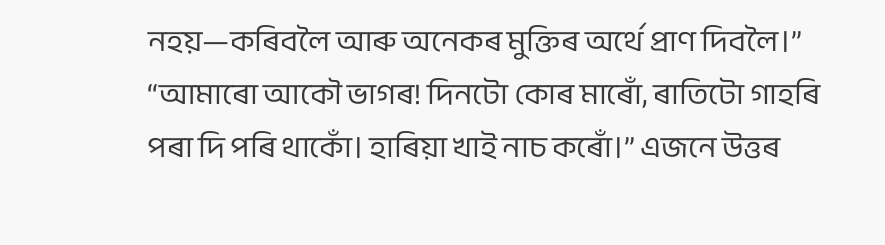নহয়—কৰিবলৈ আৰু অনেকৰ মুক্তিৰ অৰ্থে প্ৰাণ দিবলৈ।”
“আমাৰো আকৌ ভাগৰ! দিনটো কোৰ মাৰোঁ, ৰাতিটো গাহৰি পৰা দি পৰি থাকোঁ। হাৰিয়া খাই নাচ কৰোঁ।” এজনে উত্তৰ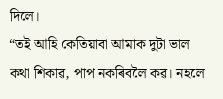দিলে।
“তই আহি কেতিয়াবা আমাক দুটা ভাল কথা শিকাৱ, পাপ নকৰিবলৈ কৱ। নহলে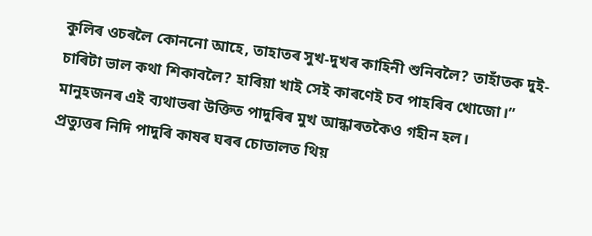কুলিৰ ওচৰলৈ কোননো আহে, তাহাতৰ সুখ-দুখৰ কাহিনী শুনিবলৈ? তাহাঁতক দুই-চাৰিটা ভাল কথা শিকাবলৈ? হাৰিয়া খাই সেই কাৰণেই চব পাহৰিব খোজো।” মানুহজনৰ এই ব্যথাভৰা উক্তিত পাদুৰিৰ মুখ আন্ধাৰতকৈও গহীন হল।
প্ৰত্যুত্তৰ নিদি পাদুৰি কাষৰ ঘৰৰ চোতালত থিয়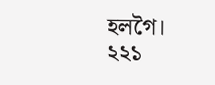হলগৈ।
২২১